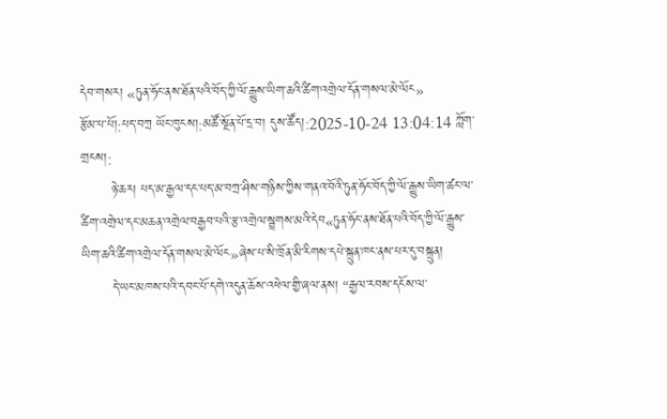དེབ་གསར། «ཏུན་ཧོང་ནས་ཐོན་པའི་བོད་ཀྱི་ལོ་རྒྱུས་ཡིག་ཆའི་ཚིག་འགྲེལ་དོན་གསལ་མེ་ལོང»
རྩོམ་པ་པོ།:པད་བཀྲ ཡོང་ཁུངས།:མཚོ་སྔོན་པོ་དྲ་བ། དུས་ཚོད།:2025-10-24 13:04:14 ཀློག་གྲངས།:
       ཉེ་ཆར། པད་མ་རྒྱལ་དང་པད་མ་བཀྲ་ཤིས་གཉིས་ཀྱིས་གནའ་བོའི་ཏུན་ཧོང་བོད་ཀྱི་ལོ་རྒྱུས་ཡིག་ཚང་ལ་ཚིག་འགྲེལ་དང་མཆན་འགྲེལ་བརྒྱབ་པའི་རྩ་འགྲེལ་སྦྲགས་མའི་དེབ«ཏུན་ཧོང་ནས་ཐོན་པའི་བོད་ཀྱི་ལོ་རྒྱུས་ཡིག་ཆའི་ཚིག་འགྲེལ་དོན་གསལ་མེ་ལོང»ཞེས་པ་སི་ཁྲོན་མི་རིགས་དཔེ་སྐྲུན་ཁང་ནས་པར་དུ་བསྐྲུན།
       དེ་ཡང་མཁས་པའི་དབང་པོ་དགེ་འདུན་ཆོས་འཕེལ་གྱི་ཞལ་ནས། “རྒྱལ་རབས་དངོས་ལ་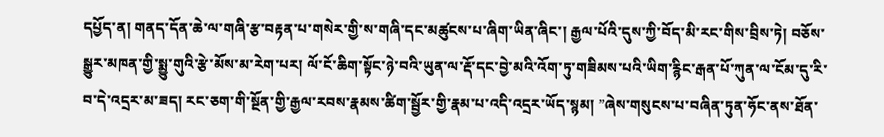དཔྱོད་ན། གནད་དོན་ཆེ་ལ་གཞི་རྩ་བརྟན་པ་གསེར་གྱི་ས་གཞི་དང་མཚུངས་པ་ཞིག་ཡིན་ཞིང་། རྒྱལ་པོའི་དུས་ཀྱི་བོད་མི་རང་གིས་བྲིས་ཏེ། བཅོས་སྒྱུར་མཁན་གྱི་སྨྱུ་གུའི་རྩེ་མོས་མ་རེག་པར། ལོ་ངོ་ཆིག་སྟོང་ཉེ་བའི་ཡུན་ལ་རྡོ་དང་བྱེ་མའི་འོག་ཏུ་གཟིམས་པའི་ཡིག་རྙིང་རྒན་པོ་ཀུན་ལ་ངོམ་དུ་རི་བ་དེ་འདྲར་མ་ཟད། རང་ཅག་གི་སྔོན་གྱི་རྒྱལ་རབས་རྣམས་ཚིག་སྦྱོར་གྱི་རྣམ་པ་འདི་འདྲར་ཡོད་སྙམ། ”ཞེས་གསུངས་པ་བཞིན་ཏུན་ཧོང་ནས་ཐོན་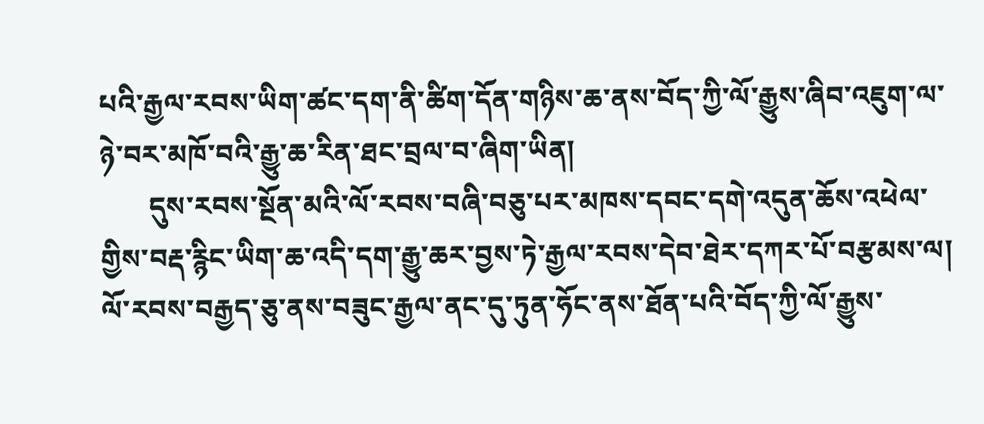པའི་རྒྱལ་རབས་ཡིག་ཚང་དག་ནི་ཚིག་དོན་གཉིས་ཆ་ནས་བོད་ཀྱི་ལོ་རྒྱུས་ཞིབ་འཇུག་ལ་ཉེ་བར་མཁོ་བའི་རྒྱུ་ཆ་རིན་ཐང་བྲལ་བ་ཞིག་ཡིན།
       དུས་རབས་སྔོན་མའི་ལོ་རབས་བཞི་བཅུ་པར་མཁས་དབང་དགེ་འདུན་ཆོས་འཕེལ་གྱིས་བརྡ་རྙིང་ཡིག་ཆ་འདི་དག་རྒྱུ་ཆར་བྱས་ཏེ་རྒྱལ་རབས་དེབ་ཐེར་དཀར་པོ་བརྩམས་ལ། ལོ་རབས་བརྒྱད་ཅུ་ནས་བཟུང་རྒྱལ་ནང་དུ་ཏུན་ཧོང་ནས་ཐོན་པའི་བོད་ཀྱི་ལོ་རྒྱུས་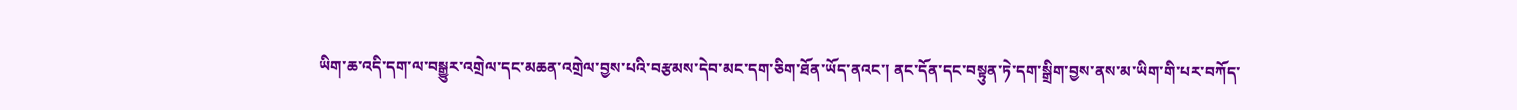ཡིག་ཆ་འདི་དག་ལ་བསྒྱུར་འགྲེལ་དང་མཆན་འགྲེལ་བྱས་པའི་བརྩམས་དེབ་མང་དག་ཅིག་ཐོན་ཡོད་ནའང་། ནང་དོན་དང་བསྟུན་ཏེ་དག་སྒྲིག་བྱས་ནས་མ་ཡིག་གི་པར་བཀོད་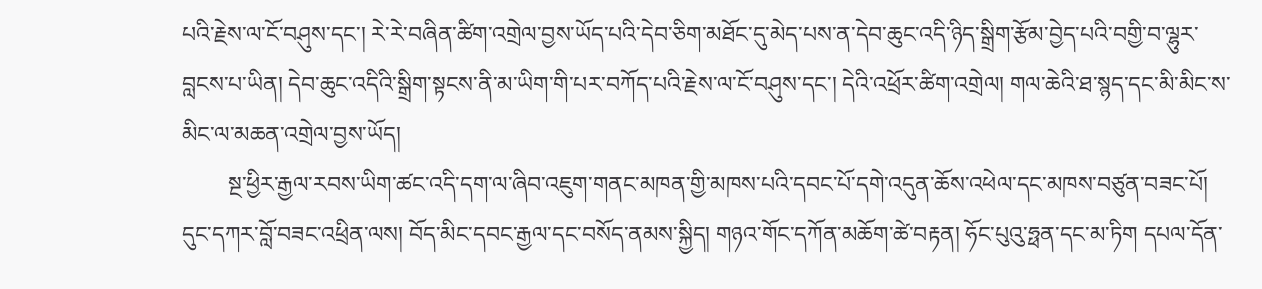པའི་རྗེས་ལ་ངོ་བཤུས་དང་། རེ་རེ་བཞིན་ཚིག་འགྲེལ་བྱས་ཡོད་པའི་དེབ་ཅིག་མཐོང་དུ་མེད་པས་ན་དེབ་ཆུང་འདི་ཉིད་སྒྲིག་རྩོམ་བྱེད་པའི་བགྱི་བ་ལྷུར་བླངས་པ་ཡིན། དེབ་ཆུང་འདིའི་སྒྲིག་སྟངས་ནི་མ་ཡིག་གི་པར་བཀོད་པའི་རྗེས་ལ་ངོ་བཤུས་དང་། དེའི་འཕྲོར་ཚིག་འགྲེལ། གལ་ཆེའི་ཐ་སྙད་དང་མི་མིང་ས་མིང་ལ་མཆན་འགྲེལ་བྱས་ཡོད།
        སྔ་ཕྱིར་རྒྱལ་རབས་ཡིག་ཚང་འདི་དག་ལ་ཞིབ་འཇུག་གནང་མཁན་གྱི་མཁས་པའི་དབང་པོ་དགེ་འདུན་ཆོས་འཕེལ་དང་མཁས་བཙུན་བཟང་པོ། དུང་དཀར་བློ་བཟང་འཕྲིན་ལས། བོད་མིང་དབང་རྒྱལ་དང་བསོད་ནམས་སྐྱིད། གཉའ་གོང་དཀོན་མཆོག་ཚེ་བརྟན། ཧོང་པུའུ་ཧྥན་དང་མ་ཏིག དཔལ་དོན་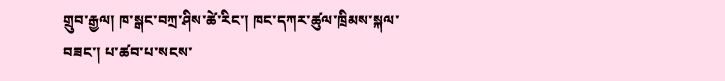གྲུབ་རྒྱལ། ཁ་སྒང་བཀྲ་ཤིས་ཚེ་རིང་། ཁང་དཀར་ཚུལ་ཁྲིམས་སྐལ་བཟང་། པ་ཚབ་པ་སངས་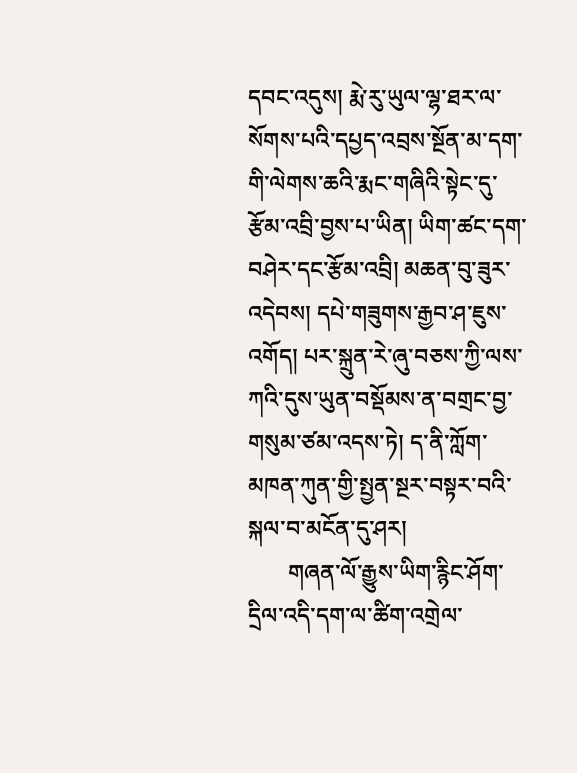དབང་འདུས། རྨེ་རུ་ཡུལ་ལྷ་ཐར་ལ་སོགས་པའི་དཔྱད་འབྲས་སྔོན་མ་དག་གི་ལེགས་ཆའི་རྨང་གཞིའི་སྟེང་དུ་རྩོམ་འབྲི་བྱས་པ་ཡིན། ཡིག་ཚང་དག་བཤེར་དང་རྩོམ་འབྲི། མཆན་བུ་ཟུར་འདེབས། དཔེ་གཟུགས་རྒྱབ་ཤ་ཇུས་འགོད། པར་སྐྲུན་རེ་ཞུ་བཅས་ཀྱི་ལས་ཀའི་དུས་ཡུན་བསྡོམས་ན་བགྲང་བྱ་གསུམ་ཙམ་འདས་ཏེ། ད་ནི་ཀློག་མཁན་ཀུན་གྱི་སྤྱན་སྔར་བསྟར་བའི་སྐལ་བ་མངོན་དུ་ཤར།
       གཞན་ལོ་རྒྱུས་ཡིག་རྙིང་ཤོག་དྲིལ་འདི་དག་ལ་ཚིག་འགྲེལ་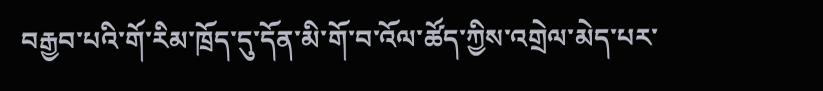བརྒྱབ་པའི་གོ་རིམ་ཁྲོད་དུ་དོན་མི་གོ་བ་འོལ་ཚོད་ཀྱིས་འགྲེལ་མེད་པར་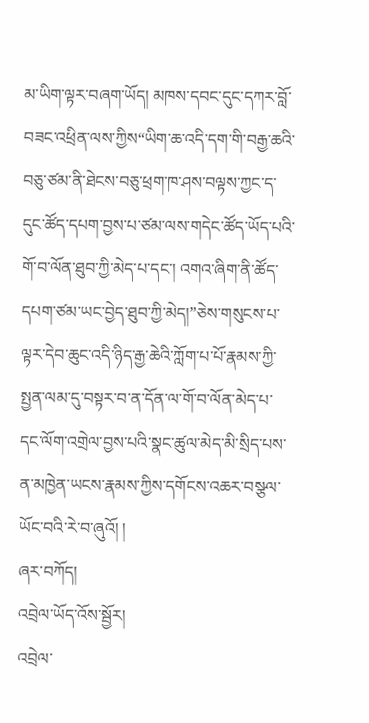མ་ཡིག་ལྟར་བཞག་ཡོད། མཁས་དབང་དུང་དཀར་བློ་བཟང་འཕྲིན་ལས་ཀྱིས“ཡིག་ཆ་འདི་དག་གི་བརྒྱ་ཆའི་བཅུ་ཙམ་ནི་ཐེངས་བཅུ་ཕྲག་ཁ་ཤས་བལྟས་ཀྱང་ད་དུང་ཚོད་དཔག་བྱས་པ་ཙམ་ལས་གདེང་ཚོད་ཡོད་པའི་གོ་བ་ལོན་ཐུབ་ཀྱི་མེད་པ་དང་། འགའ་ཞིག་ནི་ཚོད་དཔག་ཙམ་ཡང་བྱེད་ཐུབ་ཀྱི་མེད།”ཅེས་གསུངས་པ་ལྟར་དེབ་ཆུང་འདི་ཉིད་རྒྱ་ཆེའི་ཀློག་པ་པོ་རྣམས་ཀྱི་སྤྱན་ལམ་དུ་བསྟར་བ་ན་དོན་ལ་གོ་བ་ལོན་མེད་པ་དང་ལོག་འགྲེལ་བྱས་པའི་སྣང་ཚུལ་མེད་མི་སྲིད་པས་ན་མཁྱེན་ཡངས་རྣམས་ཀྱིས་དགོངས་འཆར་བསྩལ་ཡོང་བའི་རེ་བ་ཞུའོ། །
ཞར་བཀོད།
འབྲེལ་ཡོད་འོས་སྦྱོར།
འབྲེལ་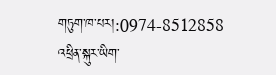གཏུག་ཁ་པར།:0974-8512858
འཕྲིན་སྐུར་ཡིག་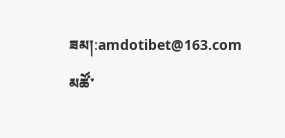ཟམ།:amdotibet@163.com
མཚོ་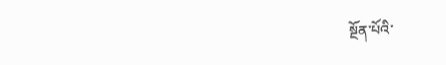སྔོན་པོའི་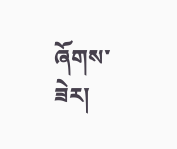ཞོགས་ཟེར།